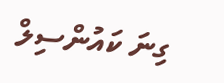ގިނަ ކައުންސިލް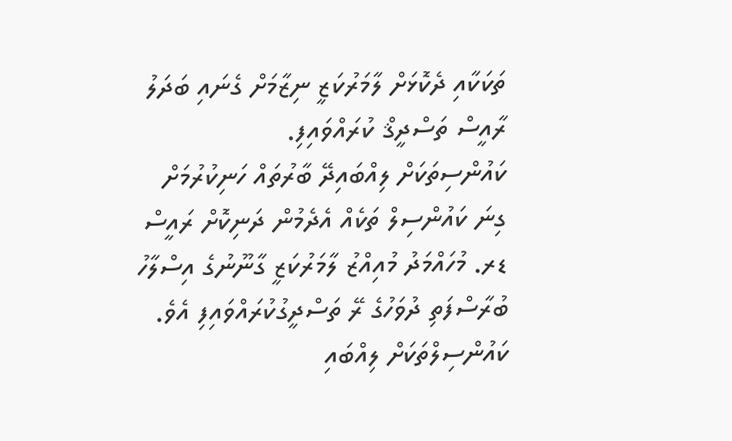ތަކަކާއި ދެކޮޅަށް ލާމަރުކަޒީ ނިޒާމަށް ގެނައި ބަދަލު ރާއީސް ތަސްދީޤް ކުރައްވައިފި.
ކައުންސިތަކަށް ލިއްބައިދޭ ބާރުތައް ހަނިކުރުމަށް ގިނަ ކައުންސިލް ތަކެއް އެދެމުން ދަނިކޮށް ރައީސް ޑރ. މުހައްމަދު މުއިއްޒު ލާމަރުކަޒީ ގާނޫނުގެ އިސްލާހު ބުރާސްފަތި ދުވަހުގެ ރޭ ތަސްދީގުކުރައްވައިފި އެވެ.
ކައުންސިލްތަކަށް ލިއްބައި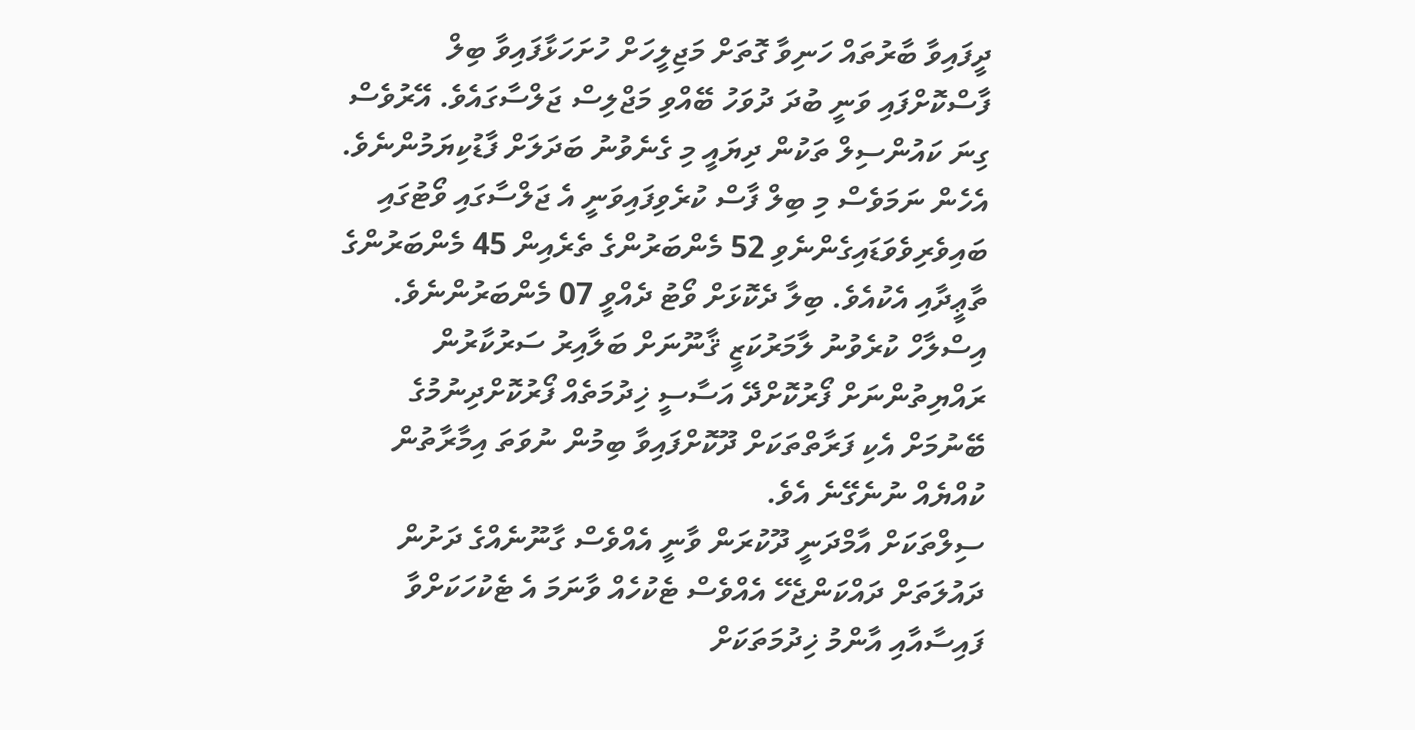ދީފައިވާ ބާރުތައް ހަނިވާ ގޮތަށް މަޖިލީހަށް ހުށަހަޅާފައިވާ ބިލް ފާސްކޮށްފައި ވަނީ ބުދަ ދުވަހު ބޭއްވި މަޖްލިސް ޖަލްސާގައެވެ. އޭރުވެސް ގިނަ ކައުންސިލް ތަކުން ދިޔައީ މި ގެނެވުނު ބަދަލަށް ފާޑުކިޔަމުންނެވެ. އެހެން ނަމަވެސް މި ބިލް ފާސް ކުރެވިފައިވަނީ އެ ޖަލްސާގައި ވޯޓުގައި ބައިވެރިވެވަޑައިގެންނެވި 52 މެންބަރުންގެ ތެރެއިން 45 މެންބަރުންގެ ތާޢީދާއި އެކުއެވެ. ބިލާ ދެކޮޅަށް ވޯޓު ދެއްވީ 07 މެންބަރުންނެވެ.
އިސްލާހް ކުރެވުނު ލާމަރުކަޒީ ޤާނޫނަށް ބަލާއިރު ސަރުކާރުން ރައްޔިތުންނަށް ފޯރުކޮށްދޭ އަސާސީ ޚިދުމަތެއް ފޯރުކޮށްދިނުމުގެ ބޭނުމަށް އެކި ފަރާތްތަކަށް ދޫކޮށްފައިވާ ބިމުން ނުވަތަ އިމާރާތުން ކުއްޔެއް ނުނެގޭނެ އެވެ.
ސިލްތަކަށް އާމްދަނީ ދޫކުރަން ވާނީ އެއްވެސް ގާނޫނެއްގެ ދަށުން ދައުލަތަށް ދައްކަންޖެހޭ އެއްވެސް ޓެކުހެއް ވާނަމަ އެ ޓެކުހަކަށްވާ ފައިސާއާއި އާންމު ޚިދުމަތަކަށް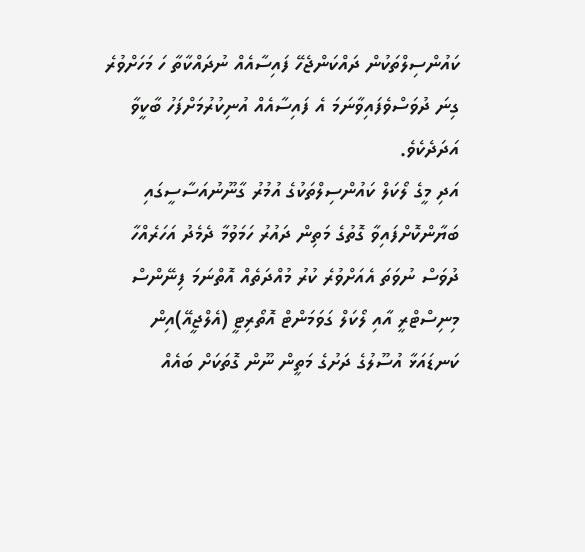ކައުންސިލްތަކުން ދައްކަންޖެހޭ ފައިސާއެއް ނުދައްކާތާ ހަ މަހަށްވުރެ ގިނަ ދުވަސްވެފައިވާނަމަ އެ ފައިސާއެއް އުނިކުރުމަށްފަހު ބާކީވާ އަދަދެކެވެ.
އަދި މީގެ ލޯކަލް ކައުންސިލްތަކުގެ އުމުރު ގާނޫނުއަސާސީގައި ބަޔާންކޮށްފައިވާ ގޮތުގެ މަތިން ދައުރު ހަމަވުމާ ދެމެދު އަހަރެއްހާ ދުވަސް ނުވަތަ އެއަށްވުރެ ކުރު މުއްދަތެއް އޮތްނަމަ ފިނޭންސް މިނިސްޓްރީ އާއި ލޯކަލް ގަވަމަންޓް އޮތޯރިޓީ (އެލްޖީއޭ)އިން ކަނޑައަޅާ އުސޫލުގެ ދަށުގެ މަތީން ނޫން ގޮތަކަށް ބައެއް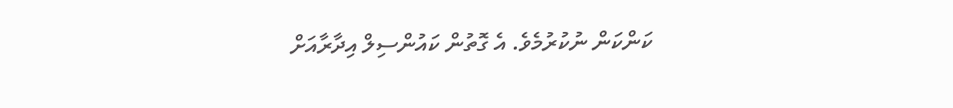ކަންކަން ނުކުރުމެވެ. އެ ގޮތުން ކައުންސިލް އިދާރާއަށް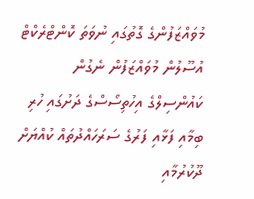މުވައްޒަފުންގެ ގޮތުގައި ނުވަތަ ކޮންޓްރެކްޓް އުސޫލުން މުވައްޒަފުން ނެގުން
ކައުންސިލްގެ އިހުތިސޯސްގެ ދަށުގައި ހުރި ބިމާއި ފަޅާއި ފަރުގެ ސަރަހައްދުތައް ކުއްޔަށް ދޫކުރުމާއި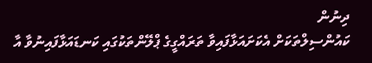ދިނުން
ކައުންސިލްތަކަށް އެކަށައަޅާފައިވާ ތަރައްގީގެ ޕްލޭންތަކުގައި ކަނޑައަޅާފައިނުވާ އާ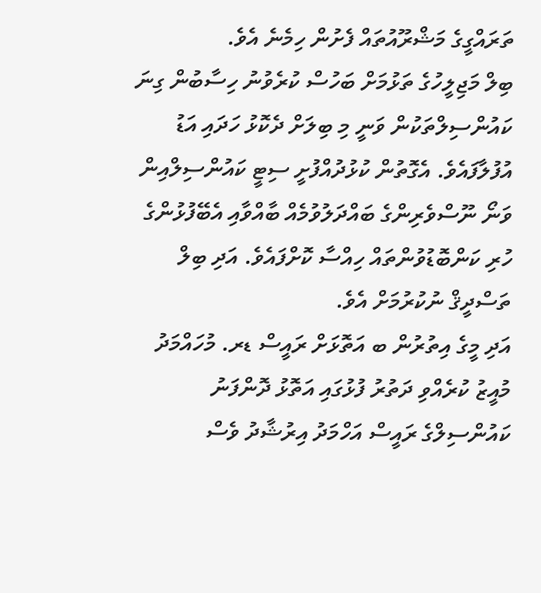ތަރައްގީގެ މަޝްރޫއުތައް ފެށުން ހިމެނެ އެވެ.
ބިލް މަޖިލީހުގެ ތަޅުމަށް ބަހުސް ކުރެވުނު ހިސާބުން ގިނަ ކައުންސިލްތަކުން ވަނީ މި ބިލަށް ދެކޮޅު ހަދައި އަޑު އުފުލާފައެވެ. އެގޮތުން ކުޅުދުއްފުށީ ސިޓީ ކައުންސިލްއިން ވަނޯ ނޫސްވެރިންގެ ބައްދަލުވުމެއް ބާއްވާއި އެބޭފުޅުންގެ ހުރި ކަންބޮޑުވުންތައް ހިއްސާ ކޮށްފައެވެ. އަދި ބިލް ތަސްދީޤް ނުކުރުމަށް އެވެ.
އަދި މީގެ އިތުރުން ބ އަތޮޅަށް ރައީސް ޑރ. މުހައްމަދު މުއީޒު ކުރެއްވި ދަތުރު ފުޅުގައި އަތޮޅު ދޮންފަނު ކައުންސިލްގެ ރައީސް އަހްމަދު އިރުޝާދު ވެސް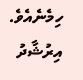ހިމެނެއެވެ. އިރުޝާދު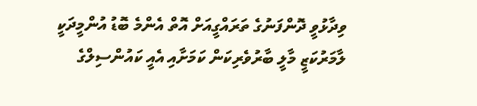ވިދާޅުވީ ދޮންފަނުގެ ތަރައްގީއަށް އޮތް އެންމެ ބޮޑު އުންމީދަކީ ލާމަރުކަޒީ މާލީ ބާރުވެރިކަން ކަމަށާއި އެއީ ކައުންސިލްގެ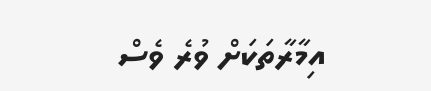އިމާރާތަކަށް ވުރެ ވެސް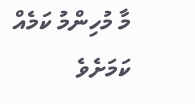މާ މުހިންމު ކަމެއް ކަމަށެވެ